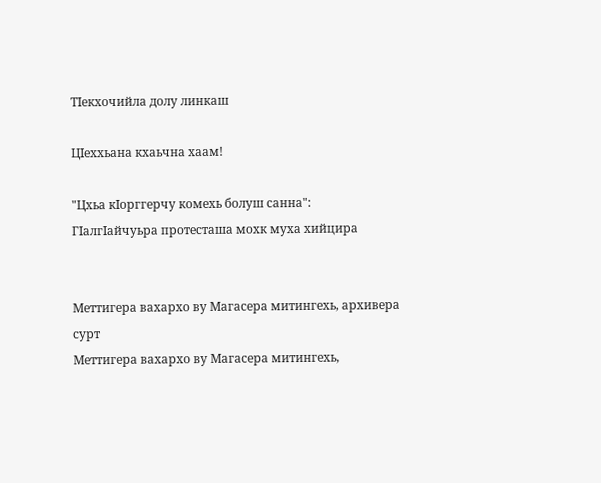ТIекхочийла долу линкаш

ЦIеххьана кхаьчна хаам!

"Цхьа кIорггерчу комехь болуш санна": ГIалгIайчуьра протесташа мохк муха хийцира


Меттигера вахархо ву Магасера митингехь, архивера сурт
Меттигера вахархо ву Магасера митингехь,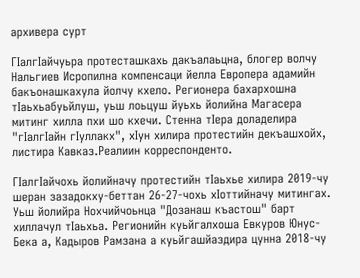архивера сурт

ГIалгIайчуьра протесташкахь дакъалаьцна, блогер волчу Нальгиев Исропилна компенсаци йелла Европера адамийн бакъонашкахула йолчу кхело. Регионера бахархошна тIаьхьабуьйлуш, уьш лоьцуш йуьхь йолийна Магасера митинг хилла пхи шо кхечи. Стенна тIера доладелира "гIалгIайн гIуллакх", хIун хилира протестийн декъашхойх, листира Кавказ.Реалиин корреспонденто.

ГIалгIайчохь йолийначу протестийн тIаьхье хилира 2019-чу шеран зазадокху-беттан 26-27-чохь хIоттийначу митингах. Уьш йолийра Нохчийчоьнца "Дозанаш къастош" барт хиллачул тIаьхьа. Регионийн куьйгалхоша Евкуров Юнус-Бека а, Кадыров Рамзана а куьйгашйаздира цунна 2018-чу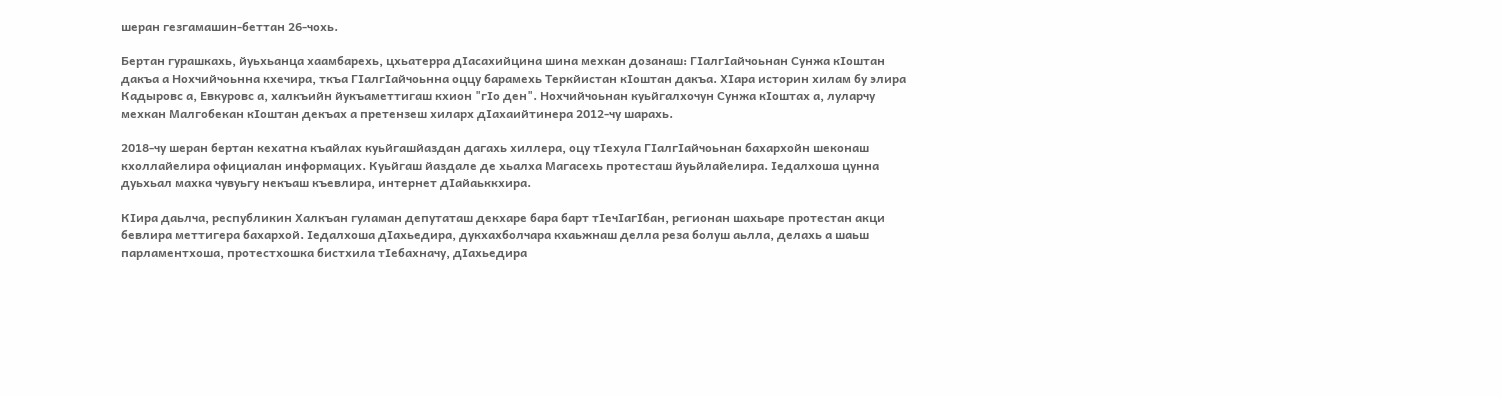шеран гезгамашин-беттан 26-чохь.

Бертан гурашкахь, йуьхьанца хаамбарехь, цхьатерра дIасахийцина шина мехкан дозанаш: ГIалгIайчоьнан Сунжа кIоштан дакъа а Нохчийчоьнна кхечира, ткъа ГIалгIайчоьнна оццу барамехь Теркйистан кIоштан дакъа. ХIара историн хилам бу элира Кадыровс а, Евкуровс а, халкъийн йукъаметтигаш кхион "гIо ден". Нохчийчоьнан куьйгалхочун Сунжа кIоштах а, луларчу мехкан Малгобекан кIоштан декъах а претензеш хиларх дIахаийтинера 2012-чу шарахь.

2018-чу шеран бертан кехатна къайлах куьйгашйаздан дагахь хиллера, оцу тIехула ГIалгIайчоьнан бахархойн шеконаш кхоллайелира официалан информацих. Куьйгаш йаздале де хьалха Магасехь протесташ йуьйлайелира. Iедалхоша цунна дуьхьал махка чувуьгу некъаш къевлира, интернет дIайаьккхира.

КIира даьлча, республикин Халкъан гуламан депутаташ декхаре бара барт тIечIагIбан, регионан шахьаре протестан акци бевлира меттигера бахархой. Iедалхоша дIахьедира, дукхахболчара кхаьжнаш делла реза болуш аьлла, делахь а шаьш парламентхоша, протестхошка бистхила тIебахначу, дIахьедира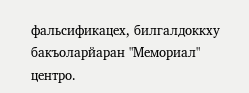фальсификацех, билгалдоккху бакъоларйаран "Мемориал" центро.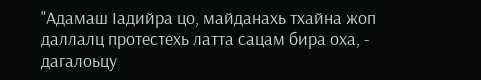"Адамаш Iадийра цо, майданахь тхайна жоп даллалц протестехь латта сацам бира оха, - дагалоьцу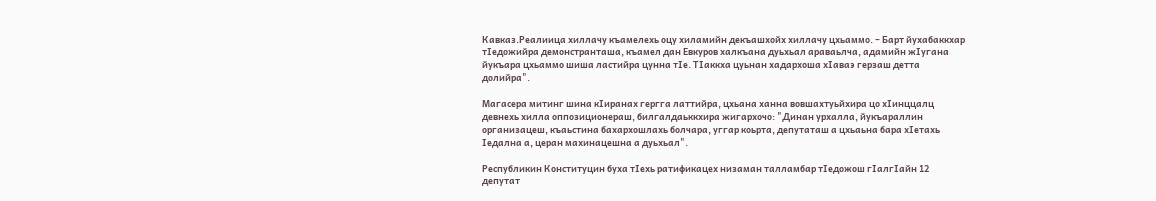Кавказ.Реалиица хиллачу къамелехь оцу хиламийн декъашхойх хиллачу цхьаммо. – Барт йухабаккхар тIедожийра демонстранташа, къамел дан Евкуров халкъана дуьхьал араваьлча, адамийн жIугана йукъара цхьаммо шиша ластийра цунна тIе. ТIаккха цуьнан хадархоша хIаваэ герзаш детта долийра".

Магасера митинг шина кIиранах гергга латтийра, цхьана ханна вовшахтуьйхира цо хIинццалц девнехь хилла оппозиционераш, билгалдаьккхира жигархочо: "Динан урхалла, йукъараллин организацеш, къаьстина бахархошлахь болчара, уггар коьрта, депутаташ а цхьаьна бара хIетахь Iедална а, церан махинацешна а дуьхьал".

Республикин Конституцин буха тIехь ратификацех низаман талламбар тIедожош гIалгIайн 12 депутат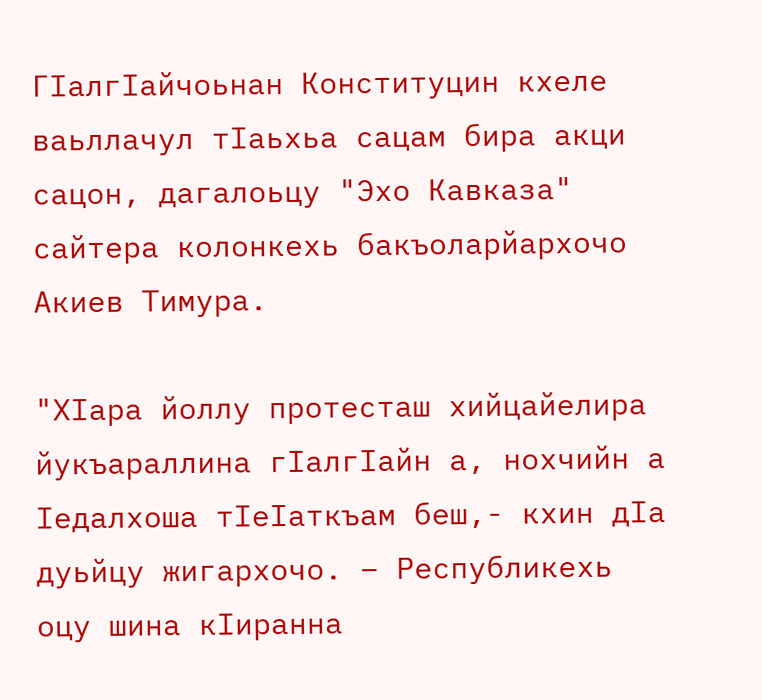ГIалгIайчоьнан Конституцин кхеле ваьллачул тIаьхьа сацам бира акци сацон, дагалоьцу "Эхо Кавказа" сайтера колонкехь бакъоларйархочо Акиев Тимура.

"ХIара йоллу протесташ хийцайелира йукъараллина гIалгIайн а, нохчийн а Iедалхоша тIеIаткъам беш,- кхин дIа дуьйцу жигархочо. – Республикехь оцу шина кIиранна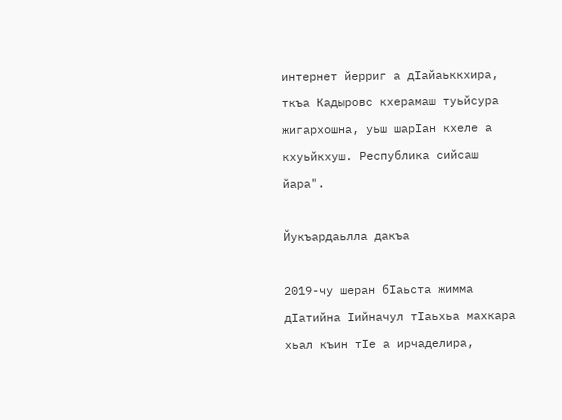интернет йерриг а дIайаьккхира, ткъа Кадыровс кхерамаш туьйсура жигархошна, уьш шарIан кхеле а кхуьйкхуш. Республика сийсаш йара".

Йукъардаьлла дакъа

2019-чу шеран бIаьста жимма дIатийна Iийначул тIаьхьа махкара хьал къин тIе а ирчаделира,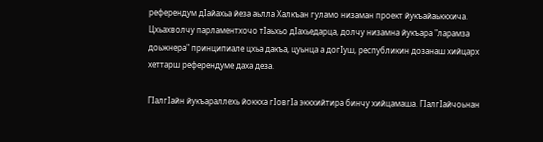референдум дIайахьа йеза аьлла Халкъан гуламо низаман проект йукъайаьккхича. Цхьахволчу парламентхочо тIаьхьо дIахьедарца, долчу низамна йукъара "ларамза доьжнера" принципиале цхьа дакъа, цуьнца а догIуш, республикин дозанаш хийцарх хеттарш референдуме даха деза.

ГIалгIайн йукъараллехь йоккха гIовгIа эккхийтира бинчу хийцамаша. ГIалгIайчоьнан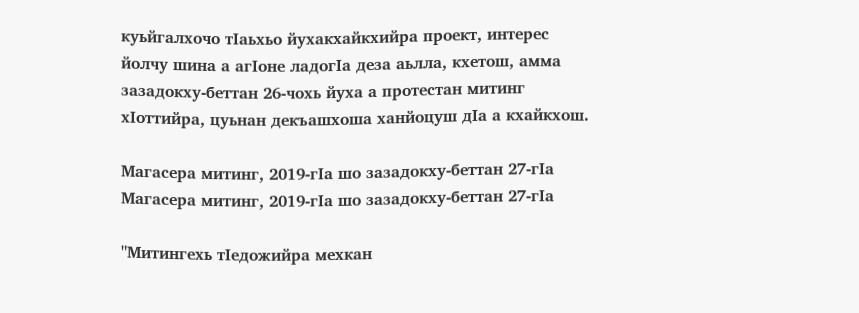куьйгалхочо тIаьхьо йухакхайкхийра проект, интерес йолчу шина а агIоне ладогIа деза аьлла, кхетош, амма зазадокху-беттан 26-чохь йуха а протестан митинг хIоттийра, цуьнан декъашхоша ханйоцуш дIа а кхайкхош.

Магасера митинг, 2019-гIа шо зазадокху-беттан 27-гIа
Магасера митинг, 2019-гIа шо зазадокху-беттан 27-гIа

"Митингехь тIедожийра мехкан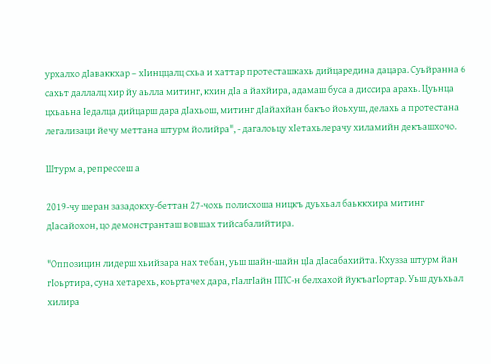урхалхо дIаваккхар – хIинццалц схьа и хаттар протесташкахь дийцаредина дацара. Суьйранна 6 сахьт даллалц хир йу аьлла митинг, кхин дIа а йахйира, адамаш буса а диссира арахь. Цуьнца цхьаьна Iедалца дийцарш дара дIахьош, митинг дIайахйан бакъо йоьхуш, делахь а протестана легализаци йечу меттана штурм йолийра", - дагалоьцу хIетахьлерачу хиламийн декъашхочо.

Штурм а, репрессеш а

2019-чу шеран зазадокху-беттан 27-чохь полисхоша ницкъ дуьхьал баьккхира митинг дIасайохон, цо демонстранташ вовшах тийсабалийтира.

"Оппозицин лидерш хьийзара нах тебан, уьш шайн-шайн цIа дIасабахийта. Кхузза штурм йан гIоьртира, суна хетарехь, коьртачех дара, гIалгIайн ППС-н белхахой йукъагIортар. Уьш дуьхьал хилира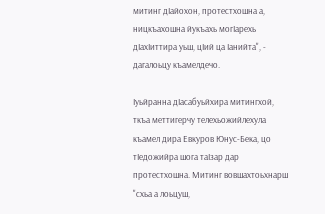митинг дIайохон, протестхошна а, ницкъахошна йукъахь могIарехь дIахIиттира уьш, цIий ца Iанийта", - дагалоьцу къамелдечо.

Iуьйранна дIасабуьйхира митингхой, ткъа меттигерчу телехьожийлехула къамел дира Евкуров Юнус-Бека, цо тIедожийра шога таIзар дар протестхошна. Митинг вовшахтоьхнарш "схьа а лоьцуш,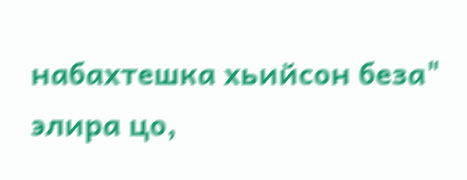набахтешка хьийсон беза" элира цо,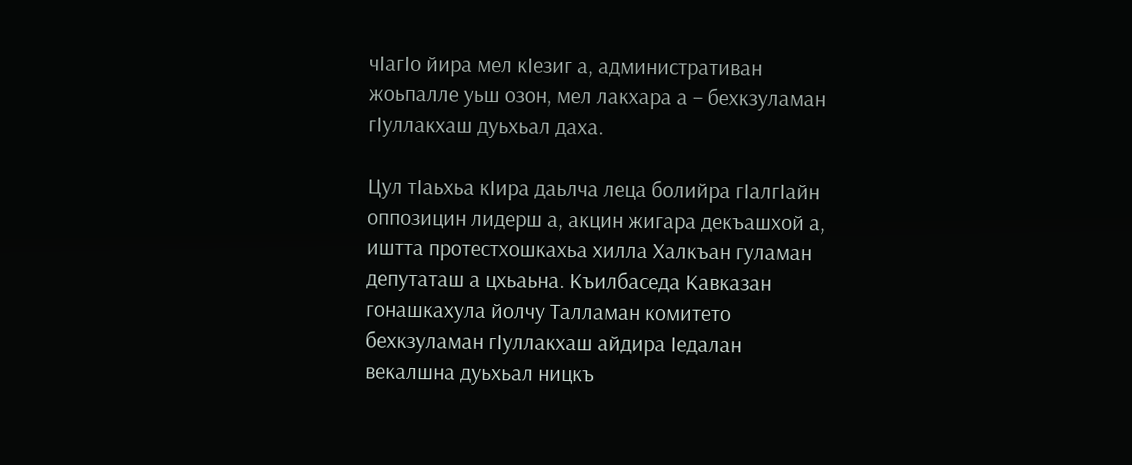чIагIо йира мел кIезиг а, административан жоьпалле уьш озон, мел лакхара а – бехкзуламан гIуллакхаш дуьхьал даха.

Цул тIаьхьа кIира даьлча леца болийра гIалгIайн оппозицин лидерш а, акцин жигара декъашхой а, иштта протестхошкахьа хилла Халкъан гуламан депутаташ а цхьаьна. Къилбаседа Кавказан гонашкахула йолчу Талламан комитето бехкзуламан гIуллакхаш айдира Iедалан векалшна дуьхьал ницкъ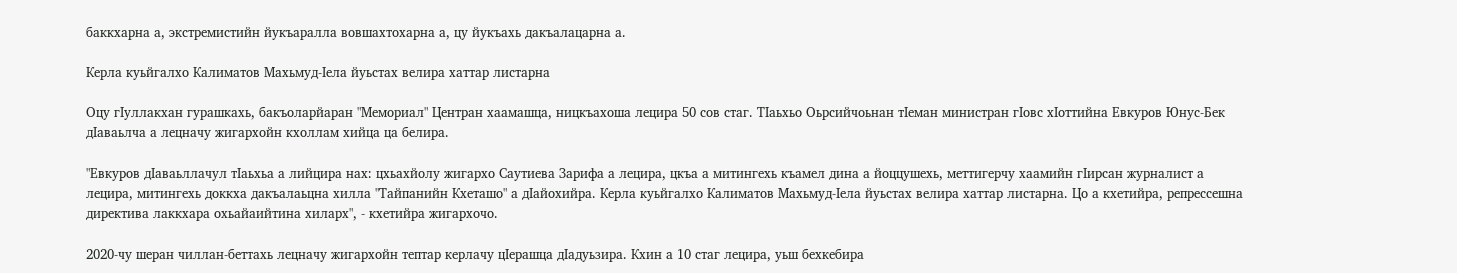баккхарна а, экстремистийн йукъаралла вовшахтохарна а, цу йукъахь дакъалацарна а.

Керла куьйгалхо Калиматов Махьмуд-Iела йуьстах велира хаттар листарна

Оцу гIуллакхан гурашкахь, бакъоларйаран "Мемориал" Центран хаамашца, ницкъахоша лецира 50 сов стаг. ТIаьхьо Оьрсийчоьнан тIеман министран гIовс хIоттийна Евкуров Юнус-Бек дIаваьлча а лецначу жигархойн кхоллам хийца ца белира.

"Евкуров дIаваьллачул тIаьхьа а лийцира нах: цхьахйолу жигархо Саутиева Зарифа а лецира, цкъа а митингехь къамел дина а йоццушехь, меттигерчу хаамийн гIирсан журналист а лецира, митингехь доккха дакъалаьцна хилла "Тайпанийн Кхеташо" а дIайохийра. Керла куьйгалхо Калиматов Махьмуд-Iела йуьстах велира хаттар листарна. Цо а кхетийра, репрессешна директива лаккхара охьайаийтина хиларх", - кхетийра жигархочо.

2020-чу шеран чиллан-беттахь лецначу жигархойн тептар керлачу цIерашца дIадуьзира. Кхин а 10 стаг лецира, уьш бехкебира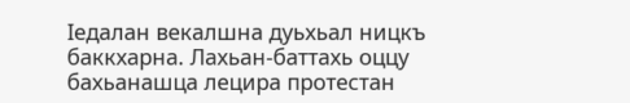Iедалан векалшна дуьхьал ницкъ баккхарна. Лахьан-баттахь оццу бахьанашца лецира протестан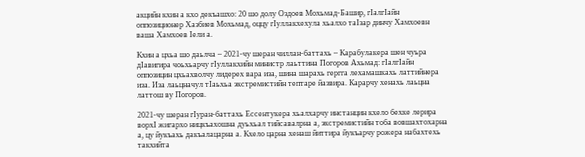акцийн кхин а кхо декъашхо: 20 шо долу Оздоев Мохьмад-Башир, гIалгIайн оппозиционер Хазбиев Мохьмад, оццу гIуллакхехула хьалхо таIзар динчу Хамхоевн ваша Хамхоев Iели а.

Кхин а цхьа шо даьлча – 2021-чу шеран чиллан-баттахь – Карабулакера шен чуьра дIавигира чоьхьарчу гIуллакхийн министр лаьттина Погоров Ахьмад: гIалгIайн оппозицин цхьахволчу лидерех вара иза, шина шарахь гергга лехамашкахь латтийнера иза. Иза лаьцначул тIаьхьа экстремистийн тептаре йазвира. Карарчу хенахь лаьцна латтош ву Погоров.

2021-чу шеран гIуран-баттахь Ессентукера хьалхарчу инстанцин кхело бехке лерира ворхI жигархо ницкъахошна дуьхьал тийсавалрна а, экстремистийн тоба вовшахтохарна а, цу йукъахь дакъалацарна а. Кхело царна хенаш йиттира йукъарчу рожера набахтехь такхийта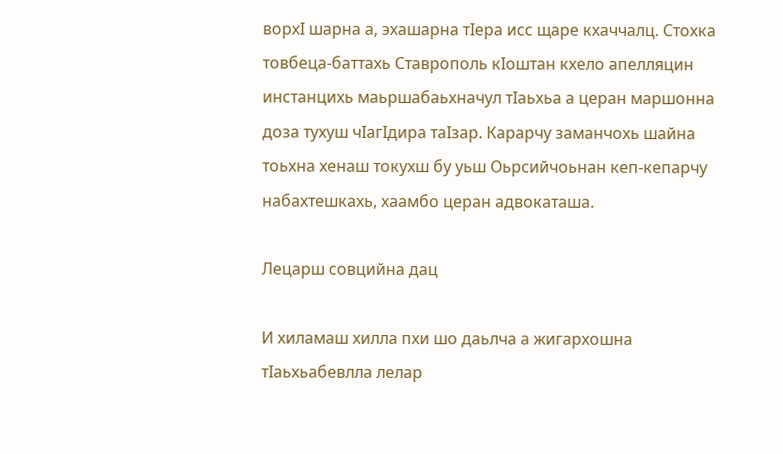ворхI шарна а, эхашарна тIера исс щаре кхаччалц. Стохка товбеца-баттахь Ставрополь кIоштан кхело апелляцин инстанцихь маьршабаьхначул тIаьхьа а церан маршонна доза тухуш чIагIдира таIзар. Карарчу заманчохь шайна тоьхна хенаш токухш бу уьш Оьрсийчоьнан кеп-кепарчу набахтешкахь, хаамбо церан адвокаташа.

Лецарш совцийна дац

И хиламаш хилла пхи шо даьлча а жигархошна тIаьхьабевлла лелар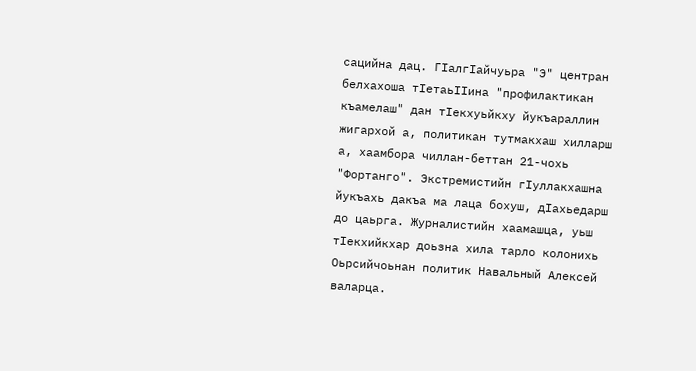сацийна дац. ГIалгIайчуьра "Э" центран белхахоша тIетаьIIина "профилактикан къамелаш" дан тIекхуьйкху йукъараллин жигархой а, политикан тутмакхаш хилларш а, хаамбора чиллан-беттан 21-чохь "Фортанго". Экстремистийн гIуллакхашна йукъахь дакъа ма лаца бохуш, дIахьедарш до цаьрга. Журналистийн хаамашца, уьш тIекхийкхар доьзна хила тарло колонихь Оьрсийчоьнан политик Навальный Алексей валарца.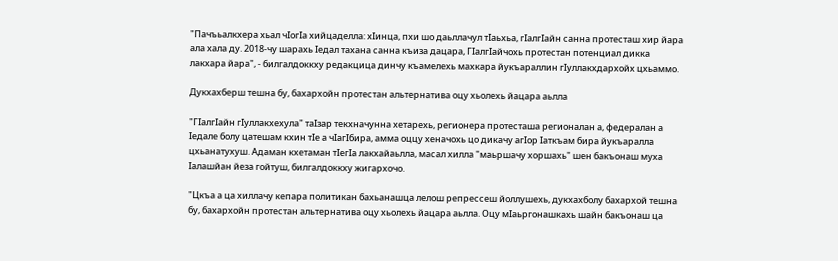"Пачъьалкхера хьал чIогIа хийцаделла: хIинца, пхи шо даьллачул тIаьхьа, гIалгIайн санна протесташ хир йара ала хала ду. 2018-чу шарахь Iедал тахана санна къиза дацара, ГIалгIайчохь протестан потенциал дикка лакхара йара", - билгалдоккху редакцица динчу къамелехь махкара йукъараллин гIуллакхдархойх цхьаммо.

Дукхахберш тешна бу, бахархойн протестан альтернатива оцу хьолехь йацара аьлла

"ГIалгIайн гIуллакхехула" таIзар текхначунна хетарехь, регионера протесташа регионалан а, федералан а Iедале болу цатешам кхин тIе а чIагIбира, амма оццу хеначохь цо дикачу агIор Iаткъам бира йукъаралла цхьанатухуш. Адаман кхетаман тIегIа лакхайаьлла, масал хилла "маьршачу хоршахь" шен бакъонаш муха Iалашйан йеза гойтуш, билгалдоккху жигархочо.

"Цкъа а ца хиллачу кепара политикан бахьанашца лелош репрессеш йоллушехь, дукхахболу бахархой тешна бу, бахархойн протестан альтернатива оцу хьолехь йацара аьлла. Оцу мIаьргонашкахь шайн бакъонаш ца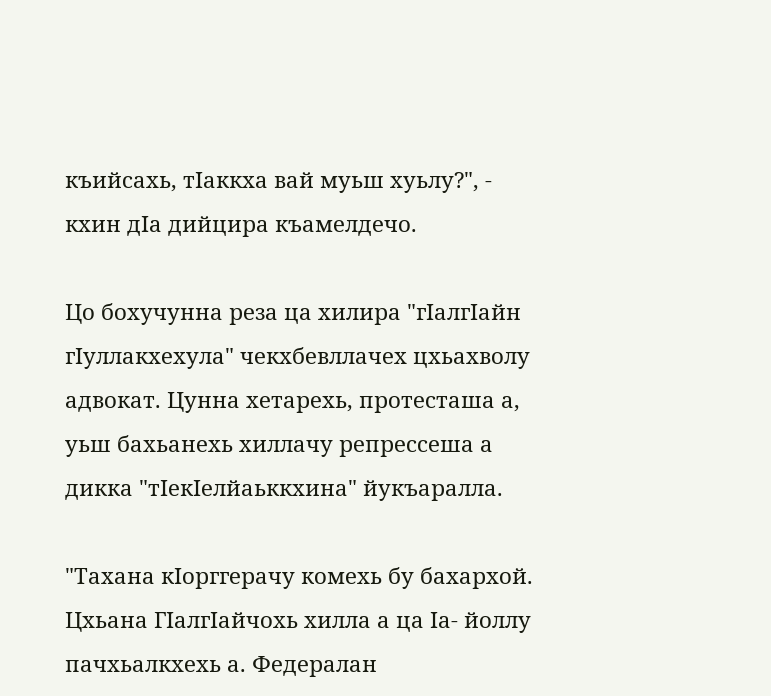къийсахь, тIаккха вай муьш хуьлу?", - кхин дIа дийцира къамелдечо.

Цо бохучунна реза ца хилира "гIалгIайн гIуллакхехула" чекхбевллачех цхьахволу адвокат. Цунна хетарехь, протесташа а, уьш бахьанехь хиллачу репрессеша а дикка "тIекIелйаьккхина" йукъаралла.

"Тахана кIорггерачу комехь бу бахархой. Цхьана ГIалгIайчохь хилла а ца Iа- йоллу пачхьалкхехь а. Федералан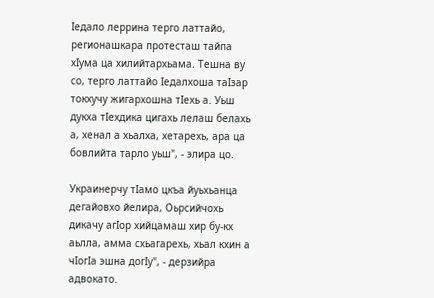Iедало леррина терго латтайо, регионашкара протесташ тайпа хIума ца хилийтархьама. Тешна ву со, терго латтайо Iедалхоша таIзар токхучу жигархошна тIехь а. Уьш дукха тIехдика цигахь лелаш белахь а, хенал а хьалха, хетарехь, ара ца бовлийта тарло уьш", - элира цо.

Украинерчу тIамо цкъа йуьхьанца дегайовхо йелира, Оьрсийчохь дикачу агIор хийцамаш хир бу-кх аьлла, амма схьагарехь, хьал кхин а чIогIа эшна догIу", - дерзийра адвокато.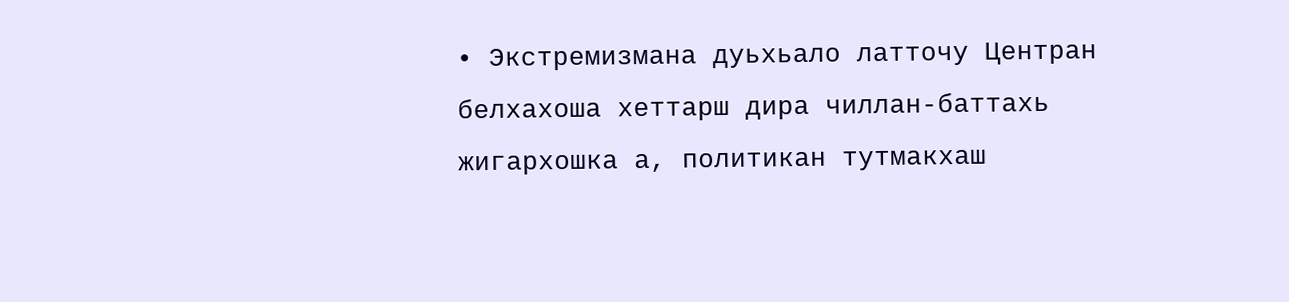• Экстремизмана дуьхьало латточу Центран белхахоша хеттарш дира чиллан-баттахь жигархошка а, политикан тутмакхаш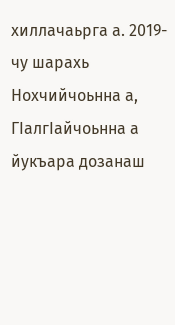хиллачаьрга а. 2019-чу шарахь Нохчийчоьнна а, ГIалгIайчоьнна а йукъара дозанаш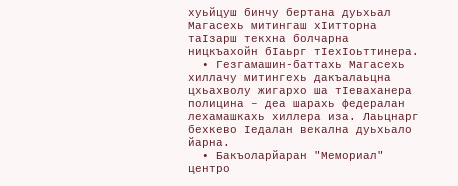хуьйцуш бинчу бертана дуьхьал Магасехь митингаш хIитторна таIзарш текхна болчарна ницкъахойн бIаьрг тIехIоьттинера.
  • Гезгамашин-баттахь Магасехь хиллачу митингехь дакъалаьцна цхьахволу жигархо ша тIеваханера полицина – деа шарахь федералан лехамашкахь хиллера иза. Лаьцнарг бехкево Iедалан векална дуьхьало йарна.
  • Бакъоларйаран "Мемориал" центро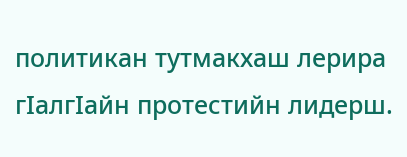политикан тутмакхаш лерира гIалгIайн протестийн лидерш.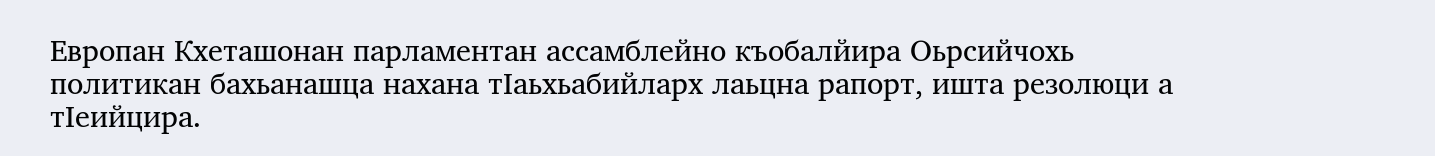Европан Кхеташонан парламентан ассамблейно къобалйира Оьрсийчохь политикан бахьанашца нахана тIаьхьабийларх лаьцна рапорт, ишта резолюци а тIеийцира.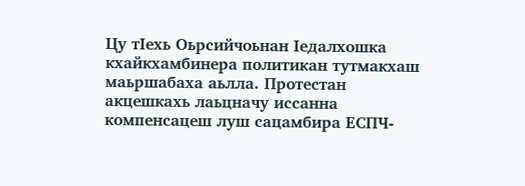Цу тIехь Оьрсийчоьнан Iедалхошка кхайкхамбинера политикан тутмакхаш маьршабаха аьлла. Протестан акцешкахь лаьцначу иссанна компенсацеш луш сацамбира ЕСПЧ-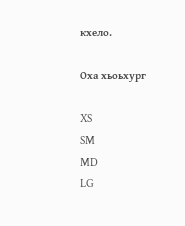кхело.

Оха хьоьхург

XS
SM
MD
LG